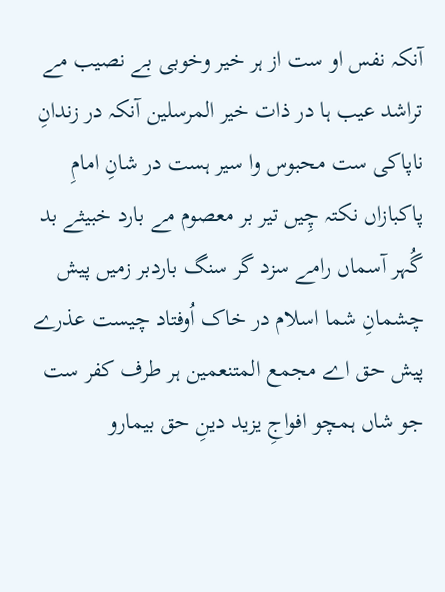آنکہ نفس او ست از ہر خیر وخوبی بے نصیب مے تراشد عیب ہا در ذات خیر المرسلین آنکہ در زندانِ ناپاکی ست محبوس وا سیر ہست در شانِ امامِ پاکبازاں نکتہ چِیں تیر بر معصوم مے بارد خبیثے بد گُہر آسماں رامے سزد گر سنگ باردبر زمیں پیش چشمانِ شما اسلام در خاک اُوفتاد چیست عذرے پیش حق اے مجمع المتنعمین ہر طرف کفر ست جو شاں ہمچو افواجِ یزید دینِ حق بیمارو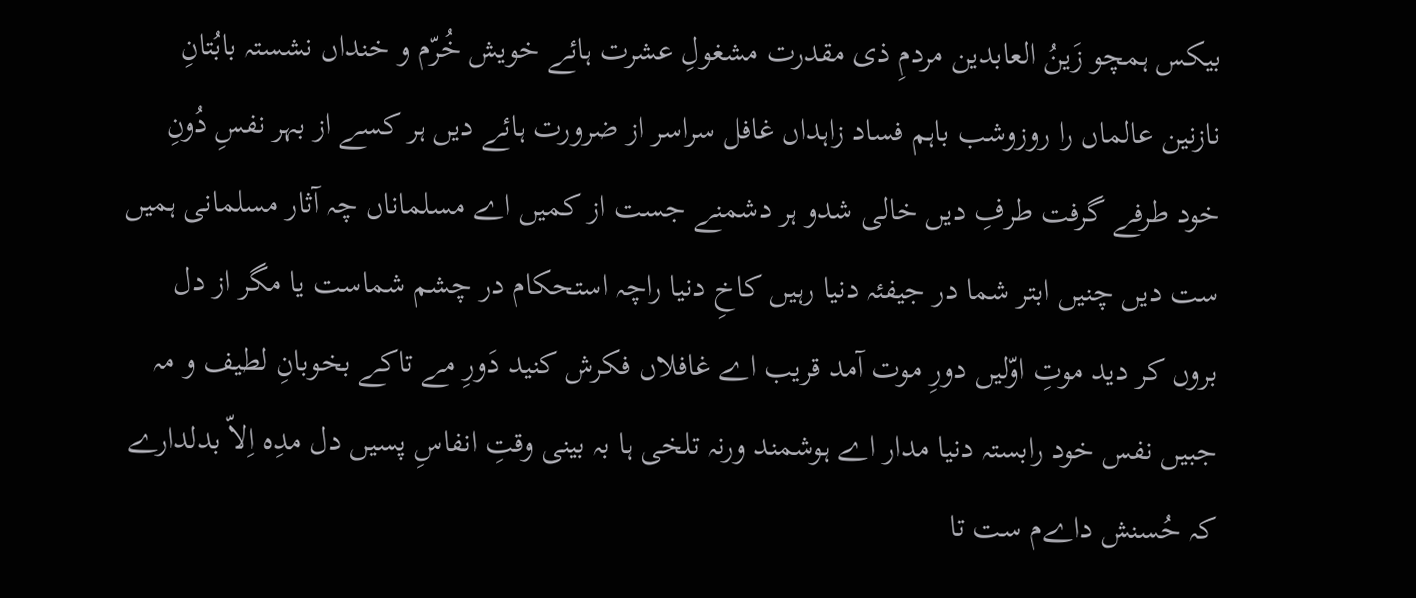بیکس ہمچو زَینُ العابدین مردمِ ذی مقدرت مشغولِ عشرت ہائے خویش خُرّم و خنداں نشستہ بابُتانِ نازنین عالماں را روزوشب باہم فساد زاہداں غافل سراسر از ضرورت ہائے دیں ہر کسے از بہر نفسِ دُونِ خود طرفے گرفت طرفِ دیں خالی شدو ہر دشمنے جست از کمیں اے مسلماناں چہ آثار مسلمانی ہمیں ست دیں چنیں ابتر شما در جیفئہ دنیا رہیں کاخِ دنیا راچہ استحکام در چشم شماست یا مگر از دل بروں کر دید موتِ اوّلیں دورِ موت آمد قریب اے غافلاں فکرش کنید دَورِ مے تاکے بخوبانِ لطیف و مہ جبیں نفس خود رابستہ دنیا مدار اے ہوشمند ورنہ تلخی ہا بہ بینی وقتِ انفاسِ پسیں دل مدِہ اِلاّ بدلدارے کہ حُسنش داےم ست تا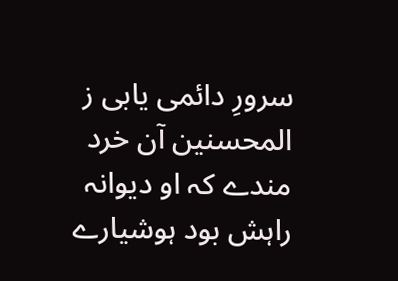سرورِ دائمی یابی ز المحسنین آن خرد مندے کہ او دیوانہ راہش بود ہوشیارے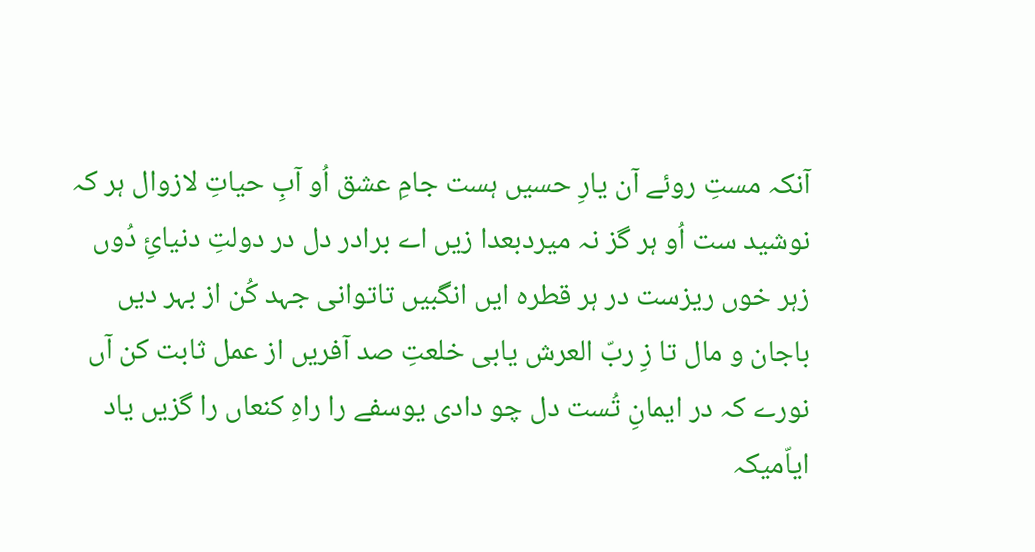آنکہ مستِ روئے آن یارِ حسیں ہست جامِ عشق اُو آبِ حیاتِ لازوال ہر کہ نوشید ست اُو ہر گز نہ میردبعدا زیں اے برادر دل در دولتِ دنیائِ دُوں زہر خوں ریزست در ہر قطرہ ایں انگبیں تاتوانی جہد کُن از بہر دیں باجان و مال تا زِ ربّ العرش یابی خلعتِ صد آفریں از عمل ثابت کن آں نورے کہ در ایمانِ تُست دل چو دادی یوسفے را راہِ کنعاں را گزیں یاد ایاّمیکہ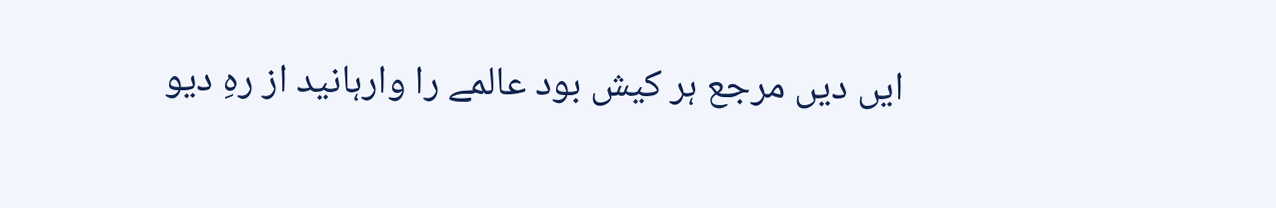ایں دیں مرجع ہر کیش بود عالمے را وارہانید از رہِ دیو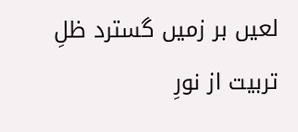لعیں بر زمیں گسترد ظلِ تربیت از نورِ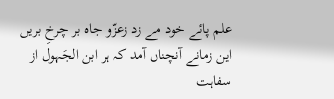علم پائے خود مے زد زعزّو جاہ بر چرخِ بریں این زمانے آنچناں آمد کہ ہر ابن الجَہول از سفاہت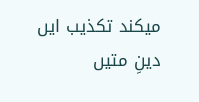میکند تکذیب ایں دینِ متیں